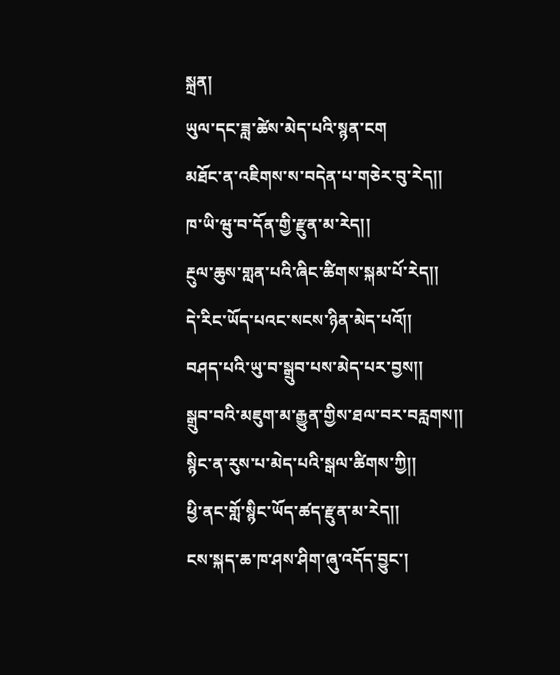སྐྲན།
ཡུལ་དང་ཟླ་ཚེས་མེད་པའི་སྙན་ངག
མཐོང་ན་འཇིགས་ས་བདེན་པ་གཅེར་བུ་རེད།།
ཁ་ཡི་ཝུ་བ་དོན་གྱི་རྫུན་མ་རེད།།
རྔུལ་ཆུས་གླན་པའི་ཞིང་ཚིགས་སྐམ་པོ་རེད།།
དེ་རིང་ཡོད་པའང་སངས་ཉིན་མེད་པའོ།།
བཤད་པའི་ཡུ་བ་སྒྲུབ་པས་མེད་པར་བྱས།།
སྒྲུབ་བའི་མཇུག་མ་རྒྱུན་གྱིས་ཐལ་བར་བརླགས།།
སྙིང་ན་རུས་པ་མེད་པའི་སྒལ་ཚིགས་ཀྱི།།
ཕྱི་ནང་གློ་སྙིང་ཡོད་ཚད་རྫུན་མ་རེད།།
ངས་སྐད་ཆ་ཁ་ཤས་ཤིག་ཞུ་འདོད་བྱུང་།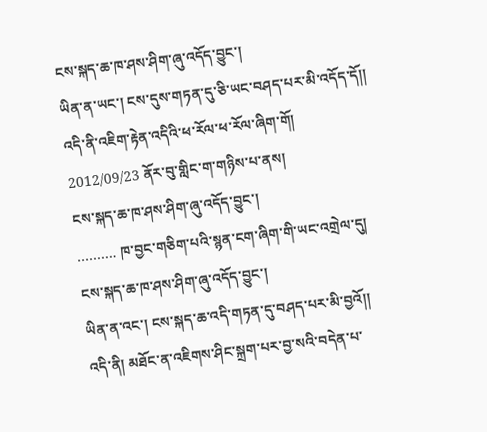ངས་སྐད་ཆ་ཁ་ཤས་ཤིག་ཞུ་འདོད་བྱུང་།
ཡིན་ན་ཡང་། ངས་དུས་གཏན་དུ་ཅི་ཡང་བཤད་པར་མི་འདོད་དོ།།
འདི་ནི་འཇིག་རྟེན་འདིའི་ཕ་རོལ་ཕ་རོལ་ཞིག་གོ།
2012/09/23 ནོར་བུ་གླིང་ག་གཉིས་པ་ནས།
ངས་སྐད་ཆ་ཁ་ཤས་ཤིག་ཞུ་འདོད་བྱུང་།
………. ཁ་བྱང་གཅིག་པའི་སྙན་ངག་ཞིག་གི་ཡང་འགྲེལ་དུ།
ངས་སྐད་ཆ་ཁ་ཤས་ཤིག་ཞུ་འདོད་བྱུང་།
ཡིན་ན་འང་། ངས་སྐད་ཆ་འདི་གཏན་དུ་བཤད་པར་མི་བྱའོ།།
འདི་ནི། མཐོང་ན་འཇིགས་ཤིང་སྐྲག་པར་བྱ་སའི་བདེན་པ་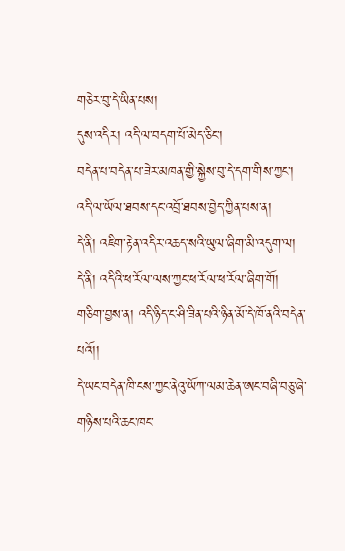གཅེར་བུ་དེ་ཡིན་པས།
དུས་འདིར། འདི་ལ་བདག་པོ་མེད་ཅིང་།
བདེན་པ་བདེན་པ་ཟེར་མཁན་གྱི་སྐྱེས་བུ་དེ་དག་གིས་ཀྱང་།
འདི་ལ་ཡོལ་ཐབས་དང་འབྲོ་ཐབས་བྱེད་ཀྱིན་པས་ན།
དེ་ནི། འཇིག་རྟེན་འདིར་འཆད་སའི་ཡུལ་ཞིག་མི་འདུག་ལ།
དེ་ནི། འདིའི་ཕ་རོལ་ལས་ཀྱང་ཕ་རོལ་ཕ་རོལ་ཞིག་གོ།
གཅིག་བྱས་ན། འདི་ཉིད་ང་ཤི་ཟིན་པའི་ཉིན་མོ་དེ་ཁོ་ནའི་བདེན་པའོ།།
དེ་ཡང་བདེན་ཁི་ངས་ཀྱང་ནེའུ་ཡོཀ་ལམ་ཆེན་ཨང་བཞི་བཅུ་ཞེ་གཉིས་པའི་ཆང་ཁང་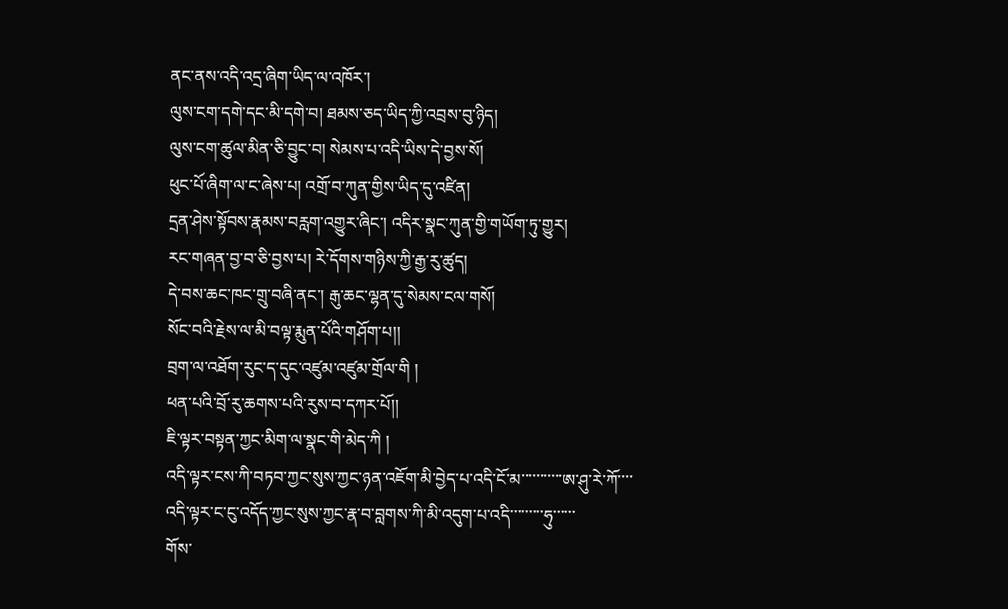ནང་ནས་འདི་འདྲ་ཞིག་ཡིད་ལ་འཁོར་།
ལུས་ངག་དགེ་དང་མི་དགེ་བ། ཐམས་ཅད་ཡིད་ཀྱི་འབྲས་བུ་ཉིད།
ལུས་ངག་ཚུལ་མིན་ཅི་བྱུང་བ། སེམས་པ་འདི་ཡིས་དེ་བྱས་སོ།
ཕུང་པོ་ཞིག་ལ་ང་ཞེས་པ། འགྲོ་བ་ཀུན་གྱིས་ཡིད་དུ་འཛིན།
དྲན་ཤེས་སྟོབས་རྣམས་བརླག་འགྱུར་ཞིང་། འདིར་སྣང་ཀུན་གྱི་གཡོག་ཏུ་གྱུར།
རང་གཞན་བྱ་བ་ཅི་བྱས་པ། རེ་དོགས་གཉིས་ཀྱི་རྒྱ་རུ་ཚུད།
དེ་བས་ཆང་ཁང་གྲུ་བཞི་ནང་། རྒུ་ཆང་ལྷན་དུ་སེམས་ངལ་གསོ།
སོང་བའི་རྗེས་ལ་མི་བལྟ་རྨུན་པོའི་གཤོག་པ།།
བྲག་ལ་འཐོག་རུང་ད་དུང་འཛུམ་འཛུམ་གྲོལ་གི །
ཕན་པའི་བྲོ་རུ་ཆགས་པའི་རུས་བ་དཀར་པོ།།
ཇི་ལྟར་བསྟན་ཀྱང་མིག་ལ་སྣང་གི་མེད་ཀི །
འདི་ལྟར་ངས་ཀི་བཏབ་ཀྱང་སུས་ཀྱང་ཉན་འཇོག་མི་བྱེད་པ་འདི་ངོ་མ་་་་་་་་་་་ཨ་ཤུ་རེ་ཀོ་་་་
འདི་ལྟར་ང་ངུ་འདོད་ཀྱང་སུས་ཀྱང་རྣ་བ་བླགས་ཀི་མི་འདུག་པ་འདི་་་་་་་་་ཧུ་་་་་་
གོས་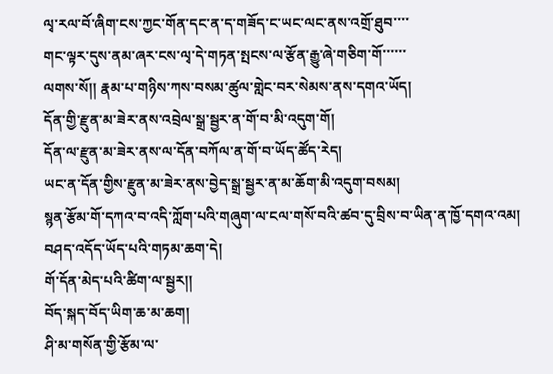ལྭ་རལ་བོ་ཞིག་ངས་ཀྱང་གོན་དང་ན་ད་གཟོད་ང་ཡང་ལང་ནས་འགྲོ་ཐུབ་་་་
གང་ལྟར་དུས་ནམ་ཞར་ངས་ལྭ་དེ་གཏན་སྤངས་ལ་རྩོན་རྒྱུ་ཞེ་གཅིག་གོ་་་་་་
ལགས་སོ།། རྣམ་པ་གཉིས་ཀས་བསམ་ཚུལ་གླེང་བར་སེམས་ནས་དགའ་ཡོད།
དོན་གྱི་རྫུན་མ་ཟེར་ནས་འབྲེལ་སྒྲ་སྦྱར་ན་གོ་བ་མི་འདུག་གོ།
དོན་ལ་རྫུན་མ་ཟེར་ནས་ལ་དོན་བཀོལ་ན་གོ་བ་ཡོད་ཚོད་རེད།
ཡང་ན་དོན་གྱིས་རྫུན་མ་ཟེར་ནས་བྱེད་སྒྲ་སྦྱར་ན་མ་ཆོག་མི་འདུག་བསམ།
སྙན་རྩོམ་གོ་དཀའ་བ་འདི་ཀློག་པའི་གཞུག་ལ་ངལ་གསོ་བའི་ཚབ་དུ་བྲིས་བ་ཡིན་ན་ཁྱོ་དགའ་འམ།
བཤད་འདོད་ཡོད་པའི་གཏམ་ཆག་དེ།
གོ་དོན་མེད་པའི་ཚིག་ལ་སྦྱར།།
བོད་སྐད་བོད་ཡིག་ཆ་མ་ཆག།
ཤི་མ་གསོན་གྱི་རྩོམ་ལ་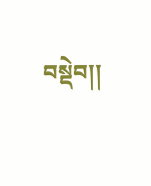བསྡེབ།།